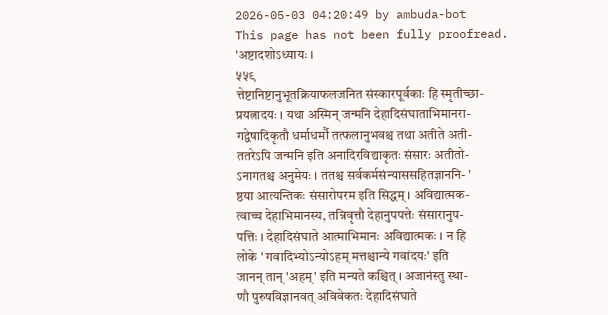2026-05-03 04:20:49 by ambuda-bot
This page has not been fully proofread.
'अष्टादशोऽध्यायः ।
५५९
त्तेष्टानिष्टानुभूतक्रियाफलजनित संस्कारपूर्वकाः हि स्मृतीच्छा-
प्रयत्नादयः । यथा अस्मिन् जन्मनि देहादिसंघाताभिमानरा-
गद्वेषादिकृतौ धर्माधर्मौ तत्फलानुभवश्च तथा अतीते अती-
ततरेऽपि जन्मनि इति अनादिरविद्याकृतः संसारः अतीतो-
ऽनागतश्च अनुमेयः । ततश्च सर्वकर्मसंन्याससहितज्ञाननि- '
ष्ठया आत्यन्तिकः संसारोपरम इति सिद्धम् । अविद्यात्मक-
त्वाच्च देहाभिमानस्य, तन्निवृत्तौ देहानुपपत्तेः संसारानुप-
पत्तिः । देहादिसंघाते आत्माभिमानः अविद्यात्मकः । न हि
लोके ' गवादिभ्योऽन्योऽहम् मत्तश्चान्ये गवांदयः' इति
जानन् तान् 'अहम्' इति मन्यते कश्चित् । अजानंस्तु स्था-
णौ पुरुषविज्ञानवत् अविवेकतः देहादिसंघाते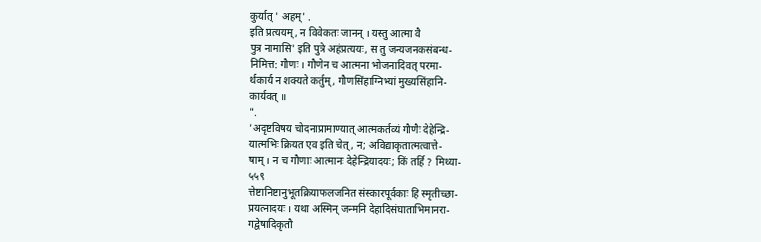कुर्यात् ' अहम्' .
इति प्रत्ययम्, न विवेकतः जानन् । यस्तु आत्मा वै
पुत्र नामासि' इति पुत्रे अहंप्रत्ययः, स तु जन्यजनकसंबन्ध-
निमित्त: गौणः । गौणेन च आत्मना भोजनादिवत् परमा-
र्थकार्य न शक्यते कर्तुम्, गौणसिंहाग्निभ्यां मुख्यसिंहानि-
कार्यवत् ॥
".
'अदृष्टविषय चोदनाप्रामाण्यात् आत्मकर्तव्यं गौणैः देहेन्द्रि-
यात्मभिः क्रियत एव इति चेत्, न; अविद्याकृतात्मत्वात्ते-
षाम् । न च गौणाः आत्मानः देहेन्द्रियादयः; किं तर्हि ? मिथ्या-
५५९
त्तेष्टानिष्टानुभूतक्रियाफलजनित संस्कारपूर्वकाः हि स्मृतीच्छा-
प्रयत्नादयः । यथा अस्मिन् जन्मनि देहादिसंघाताभिमानरा-
गद्वेषादिकृतौ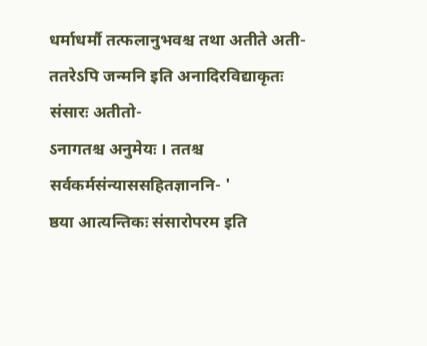धर्माधर्मौ तत्फलानुभवश्च तथा अतीते अती-
ततरेऽपि जन्मनि इति अनादिरविद्याकृतः संसारः अतीतो-
ऽनागतश्च अनुमेयः । ततश्च सर्वकर्मसंन्याससहितज्ञाननि- '
ष्ठया आत्यन्तिकः संसारोपरम इति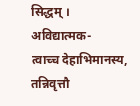सिद्धम् । अविद्यात्मक-
त्वाच्च देहाभिमानस्य, तन्निवृत्तौ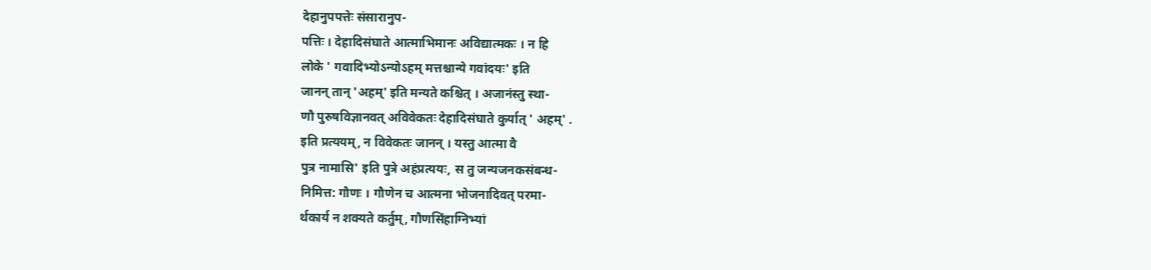देहानुपपत्तेः संसारानुप-
पत्तिः । देहादिसंघाते आत्माभिमानः अविद्यात्मकः । न हि
लोके ' गवादिभ्योऽन्योऽहम् मत्तश्चान्ये गवांदयः' इति
जानन् तान् 'अहम्' इति मन्यते कश्चित् । अजानंस्तु स्था-
णौ पुरुषविज्ञानवत् अविवेकतः देहादिसंघाते कुर्यात् ' अहम्' .
इति प्रत्ययम्, न विवेकतः जानन् । यस्तु आत्मा वै
पुत्र नामासि' इति पुत्रे अहंप्रत्ययः, स तु जन्यजनकसंबन्ध-
निमित्त: गौणः । गौणेन च आत्मना भोजनादिवत् परमा-
र्थकार्य न शक्यते कर्तुम्, गौणसिंहाग्निभ्यां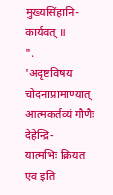मुख्यसिंहानि-
कार्यवत् ॥
".
'अदृष्टविषय चोदनाप्रामाण्यात् आत्मकर्तव्यं गौणैः देहेन्द्रि-
यात्मभिः क्रियत एव इति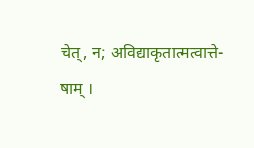चेत्, न; अविद्याकृतात्मत्वात्ते-
षाम् ।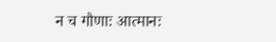न च गौणाः आत्मानः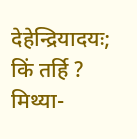देहेन्द्रियादयः; किं तर्हि ? मिथ्या-